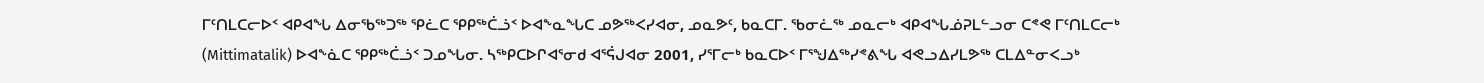ᒥᑦᑎᒪᑕᓕᐅᑉ ᐊᑭᐊᖓ ᐃᓂᖃᖅᑐᖅ ᕿᓛᑕ ᕿᑭᖅᑖᓘᑉ ᐅᐊᖕᓇᖓᑕ ᓄᕗᖅᐸᓯᐊᓂ, ᓄᓇᕗᑦ, ᑲᓇᑕᒥ. ᖃᓂᓛᖅ ᓄᓇᓕᒃ ᐊᑭᐊᖓᓅᕈᒪᓪᓗᓂ ᑕᕝᕙ ᒥᑦᑎᒪᑕᓕᒃ (Mittimatalik) ᐅᐊᖕᓈᑕ ᕿᑭᖅᑖᓘᑉ ᑐᓄᖓᓂ. ᓴᖅᑭᑕᐅᒋᐊᕐᓂᑯ ᐊᕐᕌᒍᐊᓂ 2001, ᓯᕐᒥᓕᒃ ᑲᓇᑕᐅᑉ ᒥᕐᖑᐃᖅᓯᕝᕕᖓ ᐊᕙᓗᐃᓯᒪᕗᖅ ᑕᒪᐃᓐᓂᐸᓗᒃ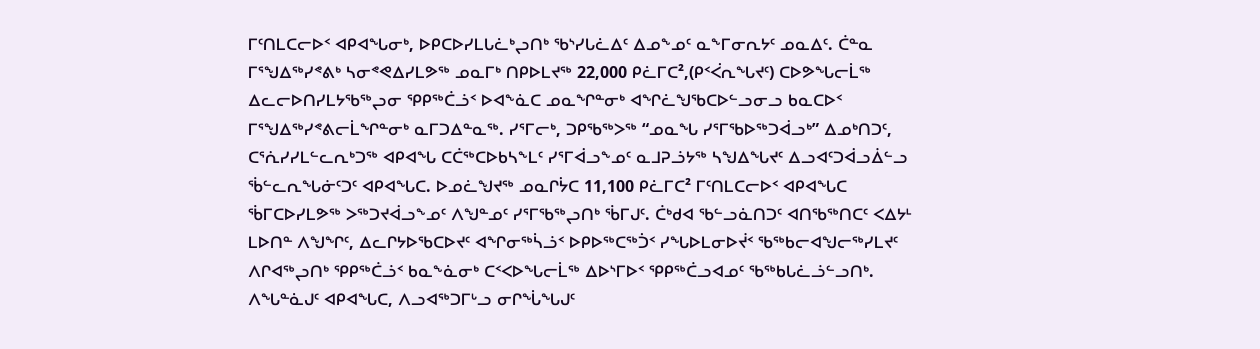ᒥᑦᑎᒪᑕᓕᐅᑉ ᐊᑭᐊᖓᓂᒃ, ᐅᑭᑕᐅᓯᒪᒐᓛᒃᖢᑎᒃ ᖃᔅᓯᒐᓛᐃᑦ ᐃᓄᖕᓄᑦ ᓇᖕᒥᓂᕆᔭᑦ ᓄᓇᐃᑦ. ᑖᓐᓇ ᒥᕐᖑᐃᖅᓯᕝᕕᒃ ᓴᓂᕝᕙᐃᓯᒪᕗᖅ ᓄᓇᒥᒃ ᑎᑭᐅᒪᔪᖅ 22,000 ᑭᓛᒥᑕ²,(ᑭᑉᐹᕆᖓᔪᑦ) ᑕᐅᕗᖓᓕᒫᖅ ᐃᓚᓕᐅᑎᓯᒪᔭᖃᖅᖢᓂ ᕿᑭᖅᑖᓘᑉ ᐅᐊᖕᓈᑕ ᓄᓇᖏᓐᓂᒃ ᐊᖏᓛᖑᖃᑕᐅᓪᓗᓂᓗ ᑲᓇᑕᐅᑉ ᒥᕐᖑᐃᖅᓯᕝᕕᓕᒫᖏᓐᓂᒃ ᓇᒥᑐᐃᓐᓇᖅ. ᓯᕐᒥᓕᒃ, ᑐᑭᖃᖅᐳᖅ “ᓄᓇᖓ ᓯᕐᒥᖃᐅᖅᑐᐋᓗᒃ” ᐃᓄᒃᑎᑐᑦ, ᑕᕐᕇᓯᓯᒪᓪᓚᕆᒃᑐᖅ ᐊᑭᐊᖓ ᑕᑖᖅᑕᐅᑲᓴᖕᒪᑦ ᓯᕐᒥᐋᓗᖕᓄᑦ ᓇᒧᕈᓘᔭᖅ ᓴᖑᐃᖓᔪᑦ ᐃᓗᐊᑦᑐᐋᓗᐄᓪᓗ ᖄᓪᓚᕆᖓᓃᑦᑐᑦ ᐊᑭᐊᖓᑕ. ᐅᓄᓛᖑᔪᖅ ᓄᓇᒋᔮᑕ 11,100 ᑭᓛᒥᑕ² ᒥᑦᑎᒪᑕᓕᐅᑉ ᐊᑭᐊᖓᑕ ᖄᒥᑕᐅᓯᒪᕗᖅ ᐳᖅᑐᔪᐋᓗᖕᓄᑦ ᐱᖑᓐᓄᑦ ᓯᕐᒥᖃᖅᖢᑎᒃ ᖄᒥᒍᑦ. ᑖᒃᑯᐊ ᖃᓪᓗᓈᑎᑐᑦ ᐊᑎᖃᖅᑎᑕᑦ ᐸᐃᔭᒻ ᒪᐅᑎᓐ ᐱᖑᖏᑦ, ᐃᓚᒋᔭᐅᖃᑕᐅᔪᑦ ᐊᖏᓂᖅᓵᓘᑉ ᐅᑭᐅᖅᑕᖅᑑᑉ ᓯᖓᐅᒪᓂᐅᔫᑉ ᖃᖅᑲᓕᐊᖑᓕᖅᓯᒪᔪᑦ ᐱᒋᐊᖅᖢᑎᒃ ᕿᑭᖅᑖᓘᑉ ᑲᓇᖕᓈᓂᒃ ᑕᑉᐸᐅᖓᓕᒫᖅ ᐃᐅᔅᒥᐅᑉ ᕿᑭᖅᑖᓗᐊᓄᑦ ᖃᖅᑲᒐᓛᓘᓪᓗᑎᒃ. ᐱᖓᓐᓈᒍᑦ ᐊᑭᐊᖓᑕ, ᐱᓗᐊᖅᑐᒥᒡᓗ ᓂᒋᖔᖓᒍᑦ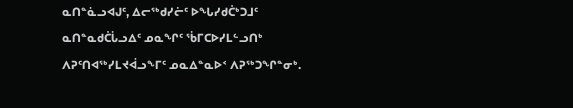ᓇᑎᓐᓈᓗᐊᒍᑦ, ᐃᓕᖅᑯᓯᓖᑦ ᐅᖓᓯᑯᑖᒃᑐᒧᑦ ᓇᑎᓐᓇᑯᑖᒑᓗᐃᑦ ᓄᓇᖏᑦ ᖄᒥᑕᐅᓯᒪᓪᓗᑎᒃ ᐱᕈᑦᑎᐊᖅᓯᒪᔪᐋᓗᖕᒥᑦ ᓄᓇᐃᓐᓇᐅᑉ ᐱᕈᖅᑐᖏᓐᓂᒃ.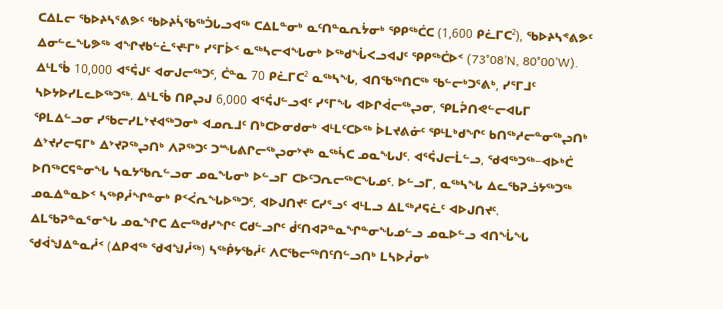ᑕᐃᒪᓕ ᖃᐅᔨᓴᕐᕕᕗᑦ ᖃᐅᔨᓵᖃᖅᑑᒐᓗᐊᖅ ᑕᐃᒪᓐᓂᒃ ᓇᑦᑎᓐᓇᕆᔮᓂᒃ ᕿᑭᖅᑖᑕ (1,600 ᑭᓛᒥᑕ²), ᖃᐅᔨᓴᕝᕕᕗᑦ ᐃᓂᓪᓚᖓᕗᖅ ᐊᖏᔪᑲᓪᓛᕐᔪᒻᒥᒃ ᓯᕐᒥᐆᑉ ᓇᖅᓴᓕᐊᖓᓂᒃ ᐅᖅᑯᖔᐸᓗᐊᒍᑦ ᕿᑭᖅᑖᐅᑉ (73°08’N, 80°00’W). ᐃᒻᒪᖄ 10,000 ᐊᕐᕌᒍᑦ ᐊᓂᒍᓕᖅᑐᑦ, ᑖᓐᓇ 70 ᑭᓛᒥᑕ² ᓇᖅᓴᖓ, ᐊᑎᖃᖅᑎᑕᖅ ᖃᓪᓕᒃᑐᕐᕕᒃ, ᓯᕐᒥᒧᑦ ᓴᐅᔭᐅᓯᒪᓚᐅᖅᑐᖅ. ᐃᒻᒪᖄ ᑎᑭᖢᒍ 6,000 ᐊᕐᕌᒍᓪᓗᐊᑦ ᓯᕐᒥᖓ ᐊᐅᒋᐋᓕᖅᖢᓂ, ᕿᒪᕉᑎᕙᓪᓕᐊᒐᒥ ᕿᒪᐃᓪᓗᓂ ᓯᖃᓕᓯᒪᔾᔪᐊᖅᑐᓂᒃ ᐊᓄᕆᒧᑦ ᑎᒃᑕᐅᓂᑯᓂᒃ ᐊᒻᒪᑦᑕᐅᖅ ᐆᒪᔪᕕᓃᑦ ᕿᒻᒪᒃᑯᖏᑦ ᑲᑎᖅᓱᓕᓐᓂᖅᖢᑎᒃ ᐃᔾᔪᓯᓕᕋᒥᒃ ᐃᔾᔪᕈᖅᖢᑎᒃ ᐱᕈᖅᑐᑦ ᑐᙵᕕᒋᓕᖅᖢᓂᔾᔪᒃ ᓇᖅᓵᑕ ᓄᓇᖓᒍᑦ. ᐊᕐᕌᒍᓕᒫᓪᓗ, ᖁᐊᖅᑐᖅ−ᐊᐅᒃᑖ ᐅᑎᖅᑕᕋᓐᓂᖓ ᓴᓇᔭᖃᕆᓪᓗᓂ ᓄᓇᖓᓂᒃ ᐅᓪᓗᒥ ᑕᐅᑦᑐᕆᓕᖅᑕᖓᓄᑦ. ᐅᓪᓗᒥ, ᓇᖅᓴᖓ ᐃᓚᖃᕈᓘᔭᖅᑐᖅ ᓄᓇᐃᓐᓇᐅᑉ ᓴᖅᑭᓲᖏᓐᓂᒃ ᑭᑉᐹᕆᖓᐅᖅᑐᑦ, ᐊᐅᒍᑎᔪᑦ ᑕᓯᕐᓗᑦ ᐊᒻᒪᓗ ᐃᒪᖅᓱᕋᓛᑦ ᐊᐅᒍᑎᔪᑦ. ᐃᒪᖃᕈᓐᓇᕐᓂᖓ ᓄᓇᖏᑕ ᐃᓕᖅᑯᓯᖏᑦ ᑕᑯᓪᓗᒋᑦ ᑰᑦᑎᐊᕈᓐᓇᖏᓐᓂᖓᓄᓪᓗ ᓄᓇᐅᓪᓗ ᐊᑎᖔᖓ ᖁᐋᖑᐃᓐᓇᓲᑉ (ᐃᑭᐊᖅ ᖁᐊᖑᓲᖅ) ᓴᖅᑮᔭᖃᓲᑦ ᐱᑕᖃᓕᖅᑎᑦᑎᓪᓗᑎᒃ ᒪᓴᐅᓲᓂᒃ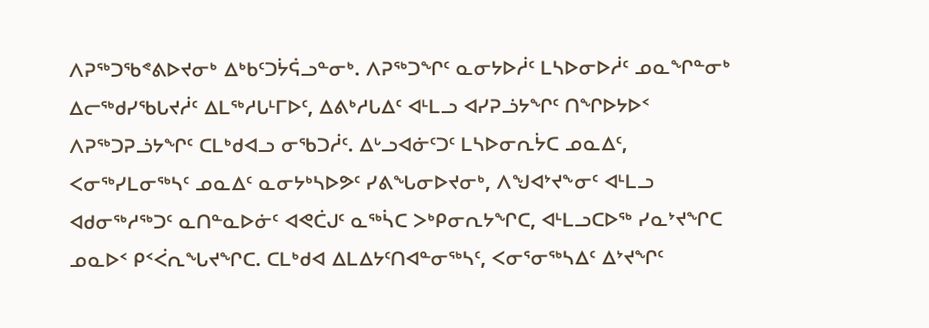ᐱᕈᖅᑐᖃᕝᕕᐅᔪᓂᒃ ᐃᒃᑲᑦᑐᔮᕌᓗᓐᓂᒃ. ᐱᕈᖅᑐᖏᑦ ᓇᓂᔭᐅᓲᑦ ᒪᓴᐅᓂᐅᓲᑦ ᓄᓇᖏᓐᓂᒃ ᐃᓕᖅᑯᓯᖃᒐᔪᓲᑦ ᐃᒪᖅᓱᒐᒻᒥᐅᑦ, ᐃᕕᒃᓱᒐᐃᑦ ᐊᒻᒪᓗ ᐊᓯᕈᓘᔭᖏᑦ ᑎᖏᐅᔭᐅᑉ ᐱᕈᖅᑐᕈᓘᔭᖏᑦ ᑕᒪᒃᑯᐊᓗ ᓂᖃᑐᓲᑦ. ᐃᒡᓗᐊᓃᑦᑐᑦ ᒪᓴᐅᓂᕆᔮᑕ ᓄᓇᐃᑦ, ᐸᓂᖅᓯᒪᓂᖅᓴᑦ ᓄᓇᐃᑦ ᓇᓂᔭᒃᓴᐅᕗᑦ ᓯᕕᖓᓂᐅᔪᓂᒃ, ᐱᖑᐊᔾᔪᖕᓂᑦ ᐊᒻᒪᓗ ᐊᑯᓂᖅᓱᖅᑐᑦ ᓇᑎᓐᓇᐅᓃᑦ ᐊᕙᑖᒍᑦ ᓇᖅᓵᑕ ᐳᒃᑭᓂᕆᔭᖏᑕ, ᐊᒻᒪᓗᑕᐅᖅ ᓯᓇᔾᔪᖏᑕ ᓄᓇᐅᑉ ᑭᑉᐹᕆᖓᔪᖏᑕ. ᑕᒪᒃᑯᐊ ᐃᒪᐃᔭᑦᑎᐊᓐᓂᖅᓴᑦ, ᐸᓂᕐᓂᖅᓴᐃᑦ ᐃᔾᔪᖏᑦ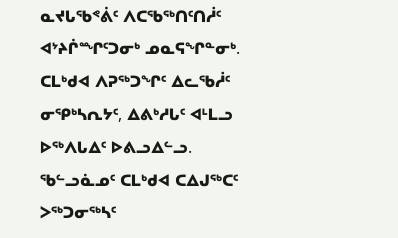ᓇᔪᒐᖃᕝᕖᑦ ᐱᑕᖃᖅᑎᑦᑎᓲᑦ ᐊᔾᔨᒌᙱᑦᑐᓂᒃ ᓄᓇᕋᖏᓐᓂᒃ. ᑕᒪᒃᑯᐊ ᐱᕈᖅᑐᖏᑦ ᐃᓚᖃᓲᑦ ᓂᕿᒃᓴᕆᔭᑦ, ᐃᕕᒃᓱᒐᑦ ᐊᒻᒪᓗ ᐅᖅᐱᒐᐃᑦ ᐅᕕᓗᐃᓪᓗ. ᖃᓪᓗᓈᓄᑦ ᑕᒪᒃᑯᐊ ᑕᐃᒍᖅᑕᑦ ᐳᖅᑐᓂᖅᓴᑦ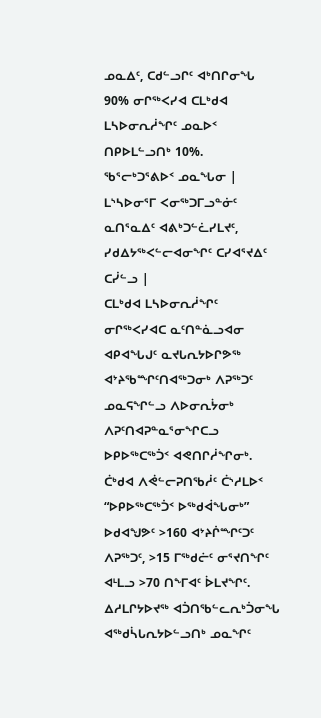ᓄᓇᐃᑦ, ᑕᑯᓪᓗᒋᑦ ᐊᒃᑎᒋᓂᖓ 90% ᓂᒋᖅᐸᓯᐊ ᑕᒪᒃᑯᐊ ᒪᓴᐅᓂᕆᓲᖏᑦ ᓄᓇᐅᑉ ᑎᑭᐅᒪᓪᓗᑎᒃ 10%.
ᖃᕐᓕᒃᑐᕐᕕᐅᑉ ᓄᓇᖓᓂ | ᒪᔅᓴᐅᓂᕐᒥ ᐸᓂᖅᑐᒥᓗᓐᓃᑦ ᓇᑎᕐᓇᐃᑦ ᐊᕕᒃᑐᓪᓛᓯᒪᔪᑦ, ᓯᑯᐃᔭᖅᐸᓪᓕᐊᓂᖏᑦ ᑕᓯᐊᕐᔪᐃᑦ ᑕᓰᓪᓗ |
ᑕᒪᒃᑯᐊ ᒪᓴᐅᓂᕆᓲᖏᑦ ᓂᒋᖅᐸᓯᐊᑕ ᓇᑦᑎᓐᓈᓗᐊᓂ ᐊᑭᐊᖓᒍᑦ ᓇᔪᒐᕆᔭᐅᒋᕗᖅ ᐊᔾᔨᖃᙱᑦᑎᐊᖅᑐᓂᒃ ᐱᕈᖅᑐᑦ ᓄᓇᕋᖏᓪᓗ ᐱᐅᓂᕆᔮᓂᒃ ᐱᕈᑦᑎᐊᕈᓐᓇᕐᓂᖏᑕᓗ ᐅᑭᐅᖅᑕᖅᑑᑉ ᐊᕙᑎᒋᓲᖏᓂᒃ. ᑖᒃᑯᐊ ᐱᕚᓪᓕᕈᑎᖃᓲᑦ ᑖᔅᓱᒪᐅᑉ “ᐅᑭᐅᖅᑕᖅᑑᑉ ᐅᖅᑯᐋᖓᓂᒃ” ᐅᑯᐊᖑᕗᑦ >160 ᐊᔾᔨᒌᙱᑦᑐᑦ ᐱᕈᖅᑐᑦ, >15 ᒥᖅᑯᓖᑦ ᓂᕐᔪᑎᖏᑦ ᐊᒻᒪᓗ >70 ᑎᖕᒥᐊᑦ ᐆᒪᔪᖏᑦ. ᐃᓱᒪᒋᔭᐅᔪᖅ ᐊᑑᑎᖃᓪᓚᕆᒃᑑᓂᖓ ᐊᖅᑯᓵᒐᕆᔭᐅᓪᓗᑎᒃ ᓄᓇᖏᑦ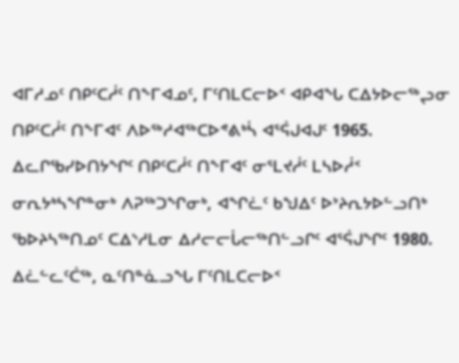ᐊᒥᓱᓄᑦ ᑎᑭᑦᑕᓲᑦ ᑎᖕᒥᐊᓄᑦ, ᒥᑦᑎᒪᑕᓕᐅᑉ ᐊᑭᐊᖓ ᑕᐃᔭᐅᓕᖅᖢᓂ ᑎᑭᑦᑕᓲᑦ ᑎᖕᒥᐊᑦ ᐱᐅᖅᓱᐊᖅᑕᐅᕝᕕᒃᓵ ᐊᕐᕌᒍᐊᒍᑦ 1965. ᐃᓚᒋᖃᓯᐅᑎᔭᖏᑦ ᑎᑭᑦᑕᓲᑦ ᑎᖕᒥᐊᑦ ᓂᕐᒪᔪᓲᑦ ᒪᓴᐅᓲᑉ ᓂᕆᔭᒃᓴᖏᓐᓂᒃ ᐱᕈᖅᑐᖏᓂᒃ, ᐊᖏᓛᑦ ᑲᖑᐃᑦ ᐅᔾᔨᕆᔭᐅᓪᓗᑎᒃ ᖃᐅᔨᓴᖅᑎᓄᑦ ᑕᐃᔅᓱᒪᓂ ᐃᓱᓕᓕᒑᓕᖅᑎᓪᓗᒋᑦ ᐊᕐᕌᒍᖏᑦ 1980. ᐃᓛᓪᓚᑦᑖᖅ, ᓇᑦᑎᓐᓈᓗᖓ ᒥᑦᑎᒪᑕᓕᐅᑉ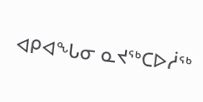ᐊᑭᐊᖓᓂ ᓇᔪᖅᑕᐅᓲᖅ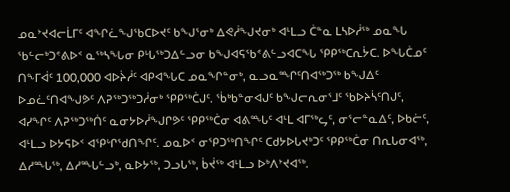ᓄᓇᔾᔪᐊᓕᒫᒥᑦ ᐊᖏᓛᖑᖃᑕᐅᔪᑦ ᑲᖑᕐᓂᒃ ᐃᕙᓲᖑᔪᓂᒃ ᐊᒻᒪᓗ ᑖᓐᓇ ᒪᓴᐅᓲᖅ ᓄᓇᖓ ᖃᓪᓕᒃᑐᕝᕕᐅᑉ ᓇᖅᓴᖓᓂ ᑭᒡᒐᖅᑐᐃᓪᓗᓂ ᑲᖑᐊᕋᖃᕝᕕᓪᓗᐊᑕᖓ ᕿᑭᖅᑕᕆᔮᑕ. ᐅᖓᑖᓄᑦ ᑎᖕᒥᐋᑦ 100,000 ᐊᐅᔩᓲᑦ ᐊᑭᐊᖓᑕ ᓄᓇᖏᓐᓂᒃ, ᓇᓗᓇᙱᑦᑎᐊᖅᑐᖅ ᑲᖑᐃᑦ ᐅᓄᓛᑦᑎᐊᖑᕗᑦ ᐱᕈᖅᑐᖅᑐᓲᓂᒃ ᕿᑭᖅᑖᒍᑦ. ᖄᒃᑲᓐᓂᐊᒍᑦ ᑲᖑᓕᕆᓂᕐᒧᑦ ᖃᐅᔨᓵᑦᑎᒍᑦ, ᐊᓯᖏᑦ ᐱᕈᖅᑐᖅᑏᑦ ᓇᓂᔭᐅᓲᖑᒋᕗᑦ ᕿᑭᖅᑖᓂ ᐊᕕᙵᑦ ᐊᒻᒪ ᐊᒥᖅᖤᑦ, ᓂᕐᓕᓐᓇᐃᑦ, ᐅᑲᓖᑦ, ᐊᒻᒪᓗ ᐅᔭᕋᐅᑉ ᐊᕿᒡᒋᖁᑎᖏᑦ. ᓄᓇᐅᑉ ᓂᕿᑐᖅᑎᖏᑦ ᑕᑯᔭᐅᒐᔪᒃᑐᑦ ᕿᑭᖅᑖᓂ ᑎᕆᒐᓂᐊᖅ, ᐃᓱᙵᖅ, ᐃᓱᙵᓪᓗᒃ, ᓇᐅᔭᖅ, ᑐᓗᒐᖅ, ᑳᔫᖅ ᐊᒻᒪᓗ ᐅᒃᐱᔾᔪᐊᖅ.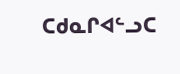ᑕᑯᓇᒋᐊᓪᓗᑕ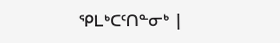ᕿᒪᒃᑕᑦᑎᓐᓂᒃ |